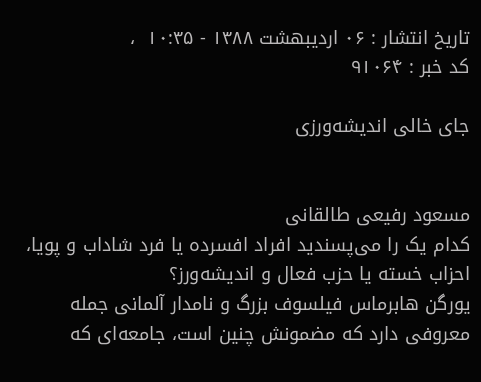تاریخ انتشار : ۰۶ ارديبهشت ۱۳۸۸ - ۱۰:۳۵  ،
کد خبر : ۹۱۰۶۴

جای خالی اندیشه‌ورزی


مسعود رفیعی طالقانی
کدام یک را می‌پسندید افراد افسرده یا فرد شاداب و پویا، احزاب خسته یا حزب فعال و اندیشه‌ورز؟
یورگن هابرماس فیلسوف بزرگ و نامدار آلمانی جمله معروفی دارد که مضمونش چنین است، جامعه‌ای که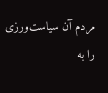مردم آن سیاست‌ورزی را به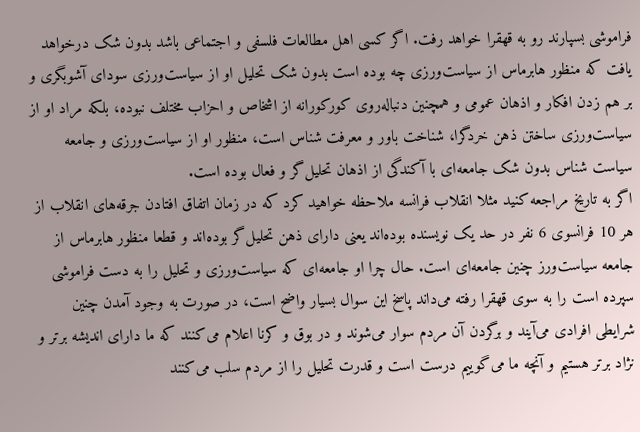فراموشی بسپارند رو به قهقرا خواهد رفت. اگر کسی اهل مطالعات فلسفی و اجتماعی باشد بدون شک درخواهد یافت که منظور هابرماس از سیاست‌ورزی چه بوده است بدون شک تحلیل او از سیاست‌ورزی سودای آشوبگری و بر هم زدن افکار و اذهان عمومی و همچنین دنباله‌روی کورکورانه از اشخاص و احزاب مختلف نبوده، بلکه مراد او از سیاست‌ورزی ساختن ذهن خردگرا، شناخت باور و معرفت شناس است، منظور او از سیاست‌ورزی و جامعه سیاست شناس بدون شک جامعه‌ای با آکندگی از اذهان تحلیل‌گر و فعال بوده است.
اگر به تاریخ مراجعه کنید مثلا انقلاب فرانسه ملاحظه خواهید کرد که در زمان اتفاق افتادن جرقه‌های انقلاب از هر 10 فرانسوی 6 نفر در حد یک نویسنده بوده‌اند یعنی دارای ذهن تحلیل‌گر بوده‌اند و قطعا منظور هابرماس از جامعه سیاست‌ورز چنین جامعه‌ای است. حال چرا او جامعه‌ای که سیاست‌ورزی و تحلیل را به دست فراموشی سپرده است را به سوی قهقرا رفته می‌داند پاسخ این سوال بسیار واضح است، در صورت به وجود آمدن چنین شرایطی افرادی می‌آیند و برگردن آن مردم سوار می‌شوند و در بوق و کرنا اعلام می‌کنند که ما دارای اندیشه برتر و نژاد برتر هستیم و آنچه ما می‌گوییم درست است و قدرت تحلیل را از مردم سلب می‌کنند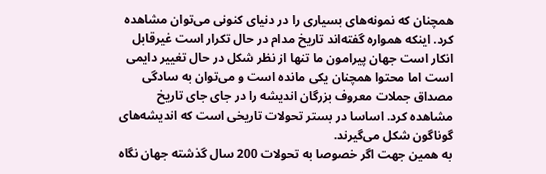همچنان که نمونه‌های بسیاری را در دنیای کنونی می‌توان مشاهده کرد. اینکه همواره گفته‌اند تاریخ مدام در حال تکرار است غیرقابل انکار است جهان پیرامون ما تنها از نظر شکل در حال تغییر دایمی است اما محتوا همچنان یکی مانده است و می‌توان به سادگی مصداق جملات معروف بزرگان اندیشه را در جای جای تاریخ مشاهده کرد. اساسا در بستر تحولات تاریخی است که اندیشه‌های گوناگون شکل می‌گیرند.
به همین جهت اگر خصوصا به تحولات 200 سال گذشته جهان نگاه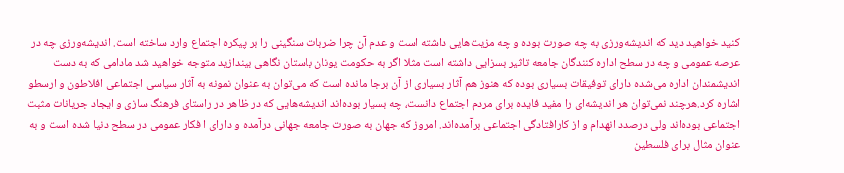کنید خواهید دید که اندیشه‌ورزی به چه صورت بوده و چه مزیت‌هایی داشته است و عدم آن چرا ضربات سنگینی را بر پیکره اجتماع وارد ساخته است. اندیشه‌ورزی چه در عرصه عمومی و چه در سطح اداره کنندگان جامعه تاثیر بسزایی داشته است مثلا اگر به حکومت یونان باستان نگاهی بیندازید متوجه خواهید شد مادامی که به دست اندیشمندان اداره می‌شده دارای توفیقات بسیاری بوده که هنوز هم آثار بسیاری از آن برجا مانده است که می‌توان به عنوان نمونه به آثار سیاسی اجتماعی افلاطون و ارسطو اشاره کرد.هرچند نمی‌توان هر اندیشه‌ای را مفید فایده برای مردم اجتماع دانست، چه بسیار بوده‌اند اندیشه‌هایی که در ظاهر در راستای فرهنگ سازی و ایجاد جریانات مثبت اجتماعی بوده‌اند ولی درصدد انهدام و از کارافتادگی اجتماعی برآمده‌اند. امروز که جهان به صورت جامعه جهانی درآمده و دارای ا فکار عمومی در سطح دنیا شده است و به عنوان مثال برای فلسطین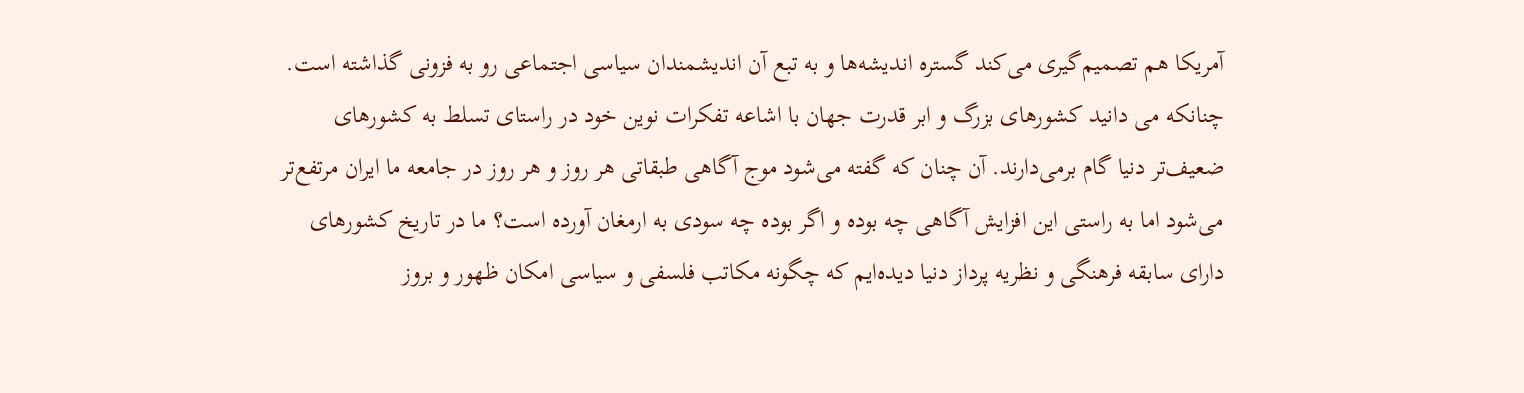آمریکا هم تصمیم‌گیری می‌کند گستره اندیشه‌ها و به تبع آن اندیشمندان سیاسی اجتماعی رو به فزونی گذاشته است.
چنانکه می دانید کشورهای بزرگ و ابر قدرت جهان با اشاعه تفکرات نوین خود در راستای تسلط به کشورهای ضعیف‌تر دنیا گام برمی‌دارند. آن چنان که گفته می‌شود موج آگاهی طبقاتی هر روز و هر روز در جامعه ما ایران مرتفع‌تر می‌شود اما به راستی این افزایش آگاهی چه بوده و اگر بوده چه سودی به ارمغان آورده است؟ ما در تاریخ کشورهای دارای سابقه فرهنگی و نظریه پرداز دنیا دیده‌ایم که چگونه مکاتب فلسفی و سیاسی امکان ظهور و بروز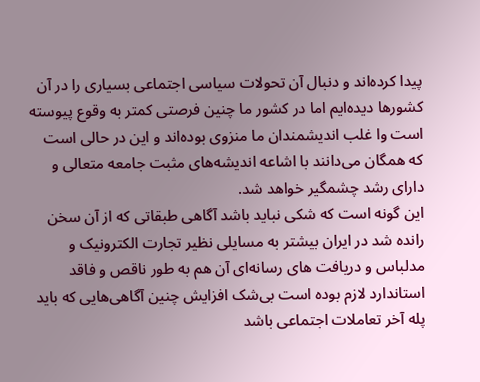پیدا کرده‌اند و دنبال آن تحولات سیاسی اجتماعی بسیاری را در آن کشورها دیده‌ایم اما در کشور ما چنین فرصتی کمتر به وقوع پیوسته است وا غلب اندیشمندان ما منزوی بوده‌اند و این در حالی است که همگان می‌دانند با اشاعه اندیشه‌های مثبت جامعه متعالی و دارای رشد چشمگیر خواهد شد.
ا‌ین گونه است که شکی نباید باشد آگاهی طبقاتی که از آن سخن رانده شد در ایران بیشتر به مسایلی نظیر تجارت الکترونیک و مدلباس و دریافت های رسانه‌ای آن هم به طور ناقص و فاقد استاندارد لازم بوده است بی‌شک افزایش چنین آگاهی‌هایی که باید پله آخر تعاملات اجتماعی باشد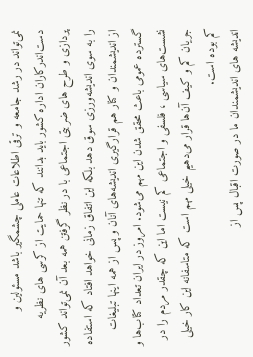نمی‌تواند در رشد جامعه و ترقی اطلاعات عاملی چشمگیر باشد مسئولین و دست‌اندرکاران اداره کشور باید بدانند که تنها حمایت از کرسی های نظریه پردازی و طرح های ضربتی اجتماعی با در نظر گرفتن همه بعد آن نمی‌تواند کشور را به سوی اندیشه‌ورزی سوق دهد بلکه این اتفاق زمانی خواهد افتاد که استفاده از اندیشمندان و کنار هم قرارگیری اندیشه‌های آنان و پس از همه اینها تبلیغات گسترده عمومی باعث محقق شدن این مهم می‌شود. امروز در ایران تعداد کتاب‌ها و نشست‌های سیاسی ، فلسفی و اجتماعی کم نیست اما این که چقدر مردم را در جریان کم و کیف آن‌ها قرار می‌دهیم خیلی مهم است که متاسفانه این کار خیلی کم بوده است.
اندیشه های اندیشمندان ما در صورت اقبال پس از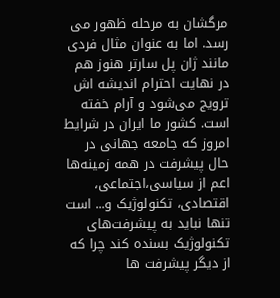مرگشان به مرحله ظهور می رسد. اما به عنوان مثال فردی مانند ژان پل سارتر هنوز هم در نهایت احترام اندیشه اش ترویج می‌شود و آرام خفته است. کشور ما ایران در شرایط امروز که جامعه جهانی در حال پیشرفت در همه زمینه‌ها اعم از سیاسی،اجتماعی، اقتصادی، تکنولوژیک و... است تنها نباید به پیشرفت‌های تکنولوژیک بسنده کند چرا که از دیگر پیشرفت ها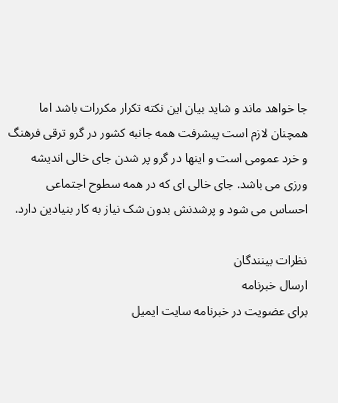جا خواهد ماند و شاید بیان این نکته تکرار مکررات باشد اما همچنان لازم است پیشرفت همه جانبه کشور در گرو ترقی فرهنگ و خرد عمومی است و اینها در گرو پر شدن جای خالی اندیشه ورزی می باشد. جای خالی ای که در همه سطوح اجتماعی احساس می شود و پرشدنش بدون شک نیاز به کار بنیادین دارد.

نظرات بینندگان
ارسال خبرنامه
برای عضویت در خبرنامه سایت ایمیل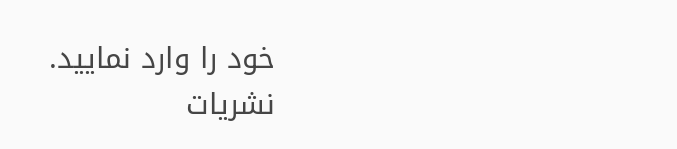خود را وارد نمایید.
نشریات